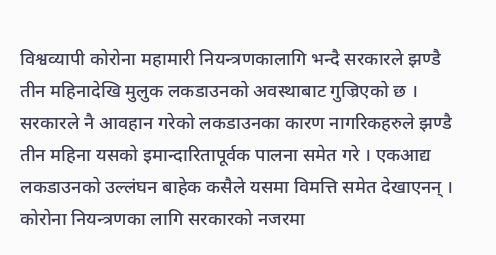विश्वव्यापी कोरोना महामारी नियन्त्रणकालागि भन्दै सरकारले झण्डै तीन महिनादेखि मुलुक लकडाउनको अवस्थाबाट गुज्रिएको छ । सरकारले नै आवहान गरेको लकडाउनका कारण नागरिकहरुले झण्डै तीन महिना यसको इमान्दारितापूर्वक पालना समेत गरे । एकआद्य लकडाउनको उल्लंघन बाहेक कसैले यसमा विमत्ति समेत देखाएनन् ।
कोरोना नियन्त्रणका लागि सरकारको नजरमा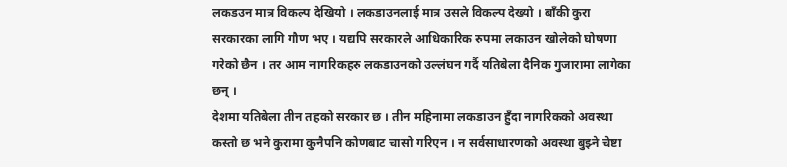लकडउन मात्र विकल्प देखियो । लकडाउनलाई मात्र उसले विकल्प देख्यो । बाँकी कुरा सरकारका लागि गौण भए । यद्यपि सरकारले आधिकारिक रुपमा लकाउन खोलेको घोषणा गरेको छैन । तर आम नागरिकहरु लकडाउनको उल्लंघन गर्दै यतिबेला दैनिक गुजारामा लागेका छन् ।
देशमा यतिबेला तीन तहको सरकार छ । तीन महिनामा लकडाउन हुँदा नागरिकको अवस्था कस्तो छ भने कुरामा कुनैपनि कोणबाट चासो गरिएन । न सर्वसाधारणको अवस्था बुझ्ने चेष्टा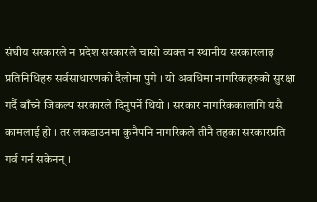संघीय सरकारले न प्रदेश सरकारले चासो व्यक्त न स्थानीय सरकारलाइ प्रतिनिधिहरु सर्वसाधारणको दैलोमा पुगे । यो अवधिमा नागरिकहरुको सुरक्षा गर्दै बाँच्ने जिकल्प सरकारले दिनुपर्ने थियो । सरकार नागरिककालागि यसै कामलाई हो । तर लकडाउनमा कुनैपनि नागरिकले तीनै तहका सरकारप्रति गर्व गर्न सकेनन् ।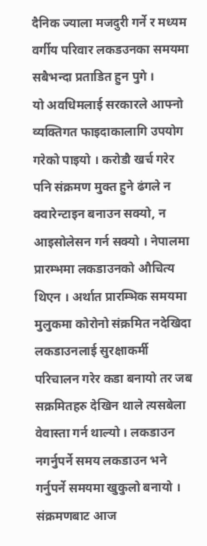दैनिक ज्याला मजदुरी गर्ने र मध्यम वर्गीय परिवार लकडउनका समयमा सबैभन्दा प्रताडित हुन पुगे ।
यो अवधिमलाई सरकारले आफ्नो व्यक्तिगत फाइदाकालागि उपयोग गरेको पाइयो । करोडौ खर्च गरेर पनि संक्रमण मुक्त हुने ढंगले न क्वारेन्टाइन बनाउन सक्यो, न आइसोलेसन गर्न सक्यो । नेपालमा प्रारम्भमा लकडाउनको औचित्य थिएन । अर्थात प्रारम्भिक समयमा मुलुकमा कोरोनो संक्रमित नदेखिदा लकडाउनलाई सुरक्षाकर्मी परिचालन गरेर कडा बनायो तर जब सक्रमितहरु देखिन थाले त्यसबेला वेवास्ता गर्न थाल्यो । लकडाउन नगर्नुपर्ने समय लकडाउन भने गर्नुपर्ने समयमा खुकुलो बनायो । संक्रमणबाट आज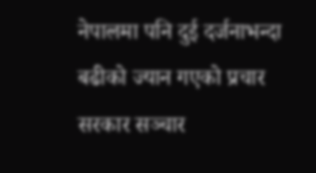नेपालमा पनि दुई दर्जनाभन्दा बढीको ज्यान गएको प्रचार
सरकार सञ्चार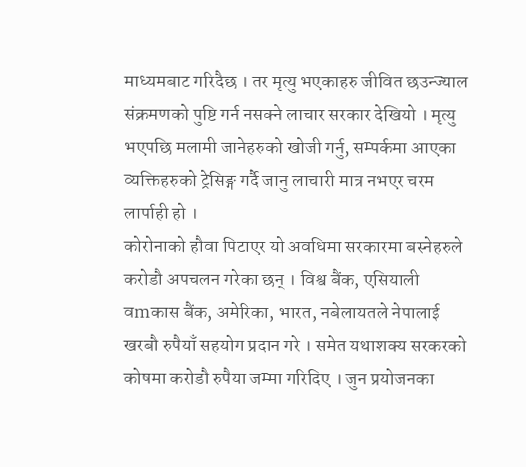माध्यमबाट गरिदैछ । तर मृत्यु भएकाहरु जीवित छउन्ज्याल संक्रमणको पुष्टि गर्न नसक्ने लाचार सरकार देखियो । मृत्यु भएपछि मलामी जानेहरुको खोजी गर्नु, सम्पर्कमा आएका व्यक्तिहरुको ट्रेसिङ्ग गर्दै जानु लाचारी मात्र नभएर चरम लार्पाही हो ।
कोरोनाको हौवा पिटाएर यो अवधिमा सरकारमा बस्नेहरुले करोडौ अपचलन गरेका छन् । विश्व बैंक, एसियाली वmकास बैंक, अमेरिका, भारत, नबेलायतले नेपालाई खरबौ रुपैयाँ सहयोग प्रदान गरे । समेत यथाशक्य सरकरको कोषमा करोडौ रुपैया जम्मा गरिदिए । जुन प्रयोजनका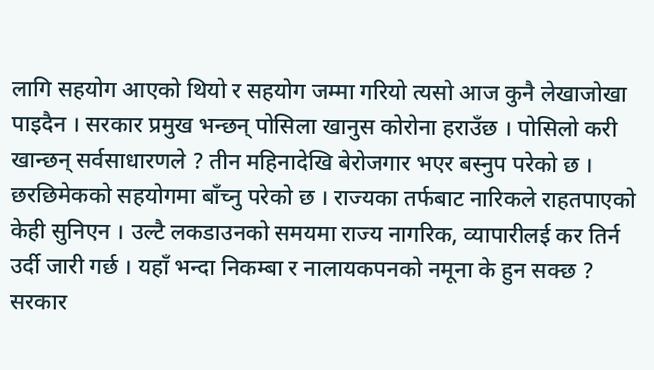लागि सहयोग आएको थियो र सहयोग जम्मा गरियो त्यसो आज कुनै लेखाजोखा पाइदैन । सरकार प्रमुख भन्छन् पोसिला खानुस कोरोना हराउँछ । पोसिलो करी खान्छन् सर्वसाधारणले ? तीन महिनादेखि बेरोजगार भएर बस्नुप परेको छ । छरछिमेकको सहयोगमा बाँच्नु परेको छ । राज्यका तर्फबाट नारिकले राहतपाएको केही सुनिएन । उल्टै लकडाउनको समयमा राज्य नागरिक, व्यापारीलई कर तिर्न उर्दी जारी गर्छ । यहाँ भन्दा निकम्बा र नालायकपनको नमूना के हुन सक्छ ? सरकार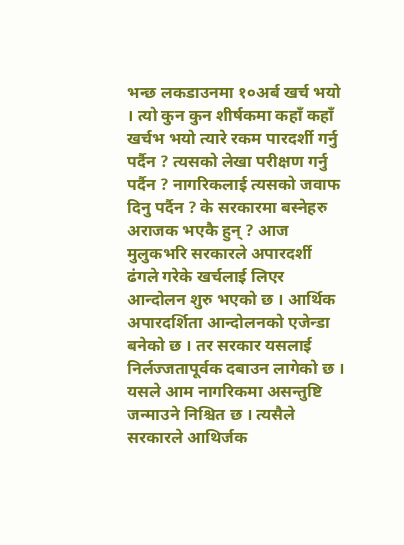भन्छ लकडाउनमा १०अर्ब खर्च भयो । त्यो कुन कुन शीर्षकमा कहाँ कहाँ खर्चभ भयो त्यारे रकम पारदर्शी गर्नु पर्दैन ? त्यसको लेखा परीक्षण गर्नु पर्दैन ? नागरिकलाई त्यसको जवाफ दिनु पर्दैन ? के सरकारमा बस्नेहरु अराजक भएकै हुन् ? आज मुलुकभरि सरकारले अपारदर्शी ढंगले गरेके खर्चलाई लिएर आन्दोलन शुरु भएको छ । आर्थिक अपारदर्शिता आन्दोलनको एजेन्डा बनेको छ । तर सरकार यसलाई निर्लज्जतापूर्वक दबाउन लागेको छ । यसले आम नागरिकमा असन्तुष्टि जन्माउने निश्चित छ । त्यसैले सरकारले आथिर्जक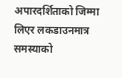अपारदर्शिताको जिम्मा लिएर लकडाउनमात्र समस्याको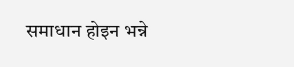समाधान होइन भन्ने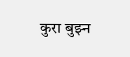कुरा बुझ्न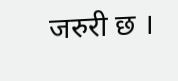जरुरी छ ।